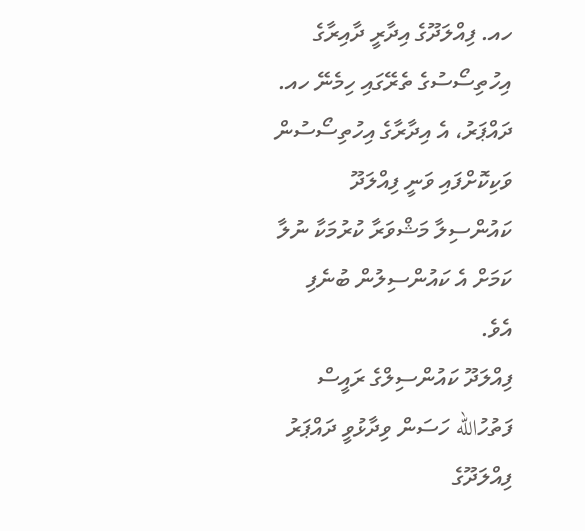ހއ. ފިއްލަދޫގެ އިދާރީ ދާއިރާގެ އިހުތިސޯސުގެ ތެރޭގައި ހިމެނޭ ހއ. ދައްޕަރު، އެ އިދާރާގެ އިހުތިސޯސުން ވަކިކޮށްފައި ވަނީ ފިއްލަދޫ ކައުންސިލާ މަޝްވަރާ ކުރުމަކާ ނުލާ ކަމަށް އެ ކައުންސިލުން ބުނެފި އެވެ.
ފިއްލަދޫ ކައުންސިލްގެ ރައީސް ފަތުހުالله ހަސަން ވިދާޅުވީ ދައްޕަރު ފިއްލަދޫގެ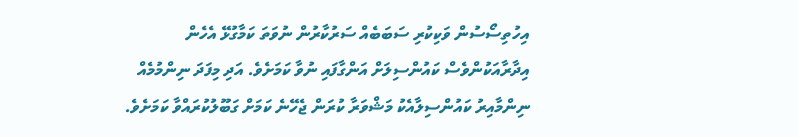އިހުތިސޯސުން ވަކިކުރި ސަބަބެއް ސަރުކާރުން ނުވަތަ ކަމާގުޅޭ އެހެން އިދާރާއަކުންވެސް ކައުންސިލަށް އަންގާފައި ނުވާ ކަމަށެވެ. އަދި މިފަދަ ނިންމުމެއް ނިންމާއިރު ކައުންސިލާއެކު މަޝްވަރާ ކުރަން ޖެހޭނެ ކަމަށް ގަބޫލުކުރައްވާ ކަމަށެވެ.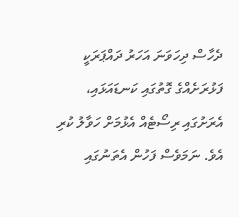ދެހާސް ދިހަވަނަ އަހަރު ދައްޕަރަކީ ފަޅުރަށެއްގެ ގޮތުގައި ކަނޑައަޅައި، އެރަށުގައި ރިސޯޓެއް އެޅުމަށް ހަވާލު ކުރި އެވެ. ނަމަވެސް ފަހުން އެތަނުގައި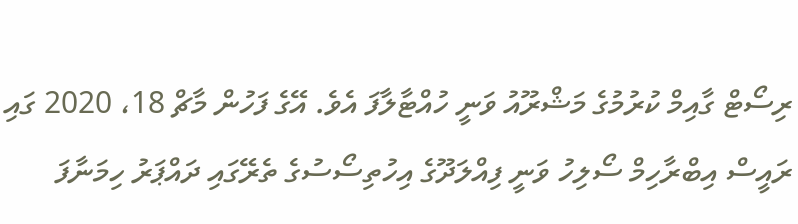ރިސޯޓް ގާއިމް ކުރުމުގެ މަޝްރޫއު ވަނީ ހުއްޓާލާފަ އެވެ. އޭގެ ފަހުން މާޗް 18، 2020 ގައި ރައީސް އިބްރާހިމް ސޯލިހު ވަނީ ފިއްލަދޫގެ އިހުތިސޯސުގެ ތެރޭގައި ދައްޕަރު ހިމަނާފަ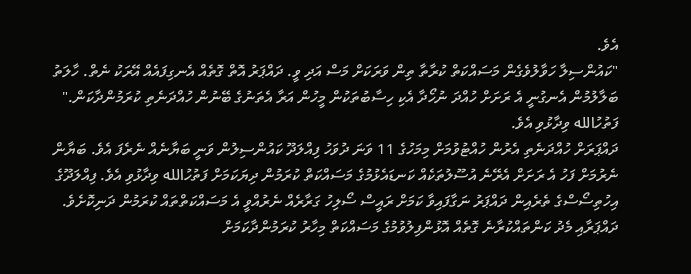އެވެ.
"ކައުންސިލާ ހަވާލުވެގެން މަސައްކަތް ކުރާތާ ތިން ވަރަކަށް މަސް އަދި ވީ. ދައްޕަރު އޮތް ގޮތެއް އެނގިފައެއް އޭރަކު ނެތް. ހާލަތު ބަލާލުމުން އެނގުނީ އެ ރަށަށް ހުއްދަ ނުހޯދާ އެކި ހިސާބުތަކުން މީހުން އަރާ އެތަނުގެ ބޭނުން ހުއްދަނެތި ކުރަމުންދާކަން." ފަތުހުالله ވިދާޅުވި އެވެ.
ދައްޕަރަށް ހުއްދަނެތި އެރުން ހުއްޓުވުމަށް މިމަހުގެ 11 ވަނަ ދުވަހު ފިއްލަދޫ ކައުންސިލުން ވަނީ ބަޔާނެއް ނެރެފަ އެވެ. ބަޔާން ނެރުމަށް ފަހު އެ ރަށަށް އެރޭނެ އުސޫލުތަކެއް ކަނޑައެޅުމުގެ މަސައްކަތް ކުރަމުން ދިޔަކަމަށް ފަތުހުالله ވިދާޅުވި އެވެ. ފިއްލަދޫގެ އިހުތިސޯސްގެ ތެރެއިން ދައްޕަރު ނަގާފައިވާ ކަމަށް ރައީސް ސޯލިހު ގަރާރެއް ނެރުއްވީ އެ މަސައްކަތްތައް ކުރަމުން ދަނިކޮށެވެ.
ދައްޕަރާއި މެދު ކަންތައްކުރާނެ ގޮތެއް އޮޅުންފިލުވުމުގެ މަސައްކަތް މިހާރު ކުރަމުންދާކަމަށް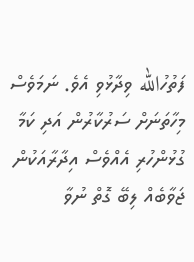ފަތުހުالله ވިދާޅުވި އެވެ. ނަމަވެސް މިހާތަނަށް ސަރުކާރުން އަދި ކަމާ ގުޅުންހުރި އެއްވެސް އިދާރާއަކުން ޖަވާބެއް ލިބޭ ގޮތް ނުވާ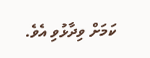ކަމަށް ވިދާޅުވި އެވެ.